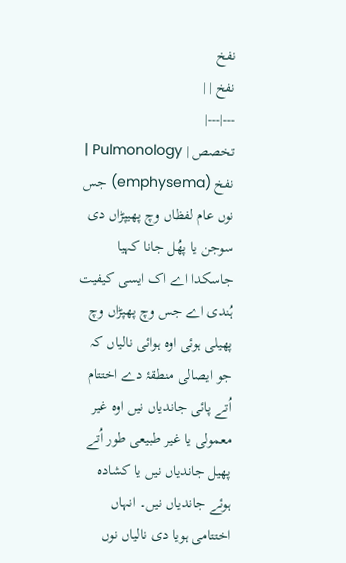نفخ
نفخ | |
---|---|
تخصص | Pulmonology |
نفخ (emphysema) جس نوں عام لفظاں وچ پھیپڑاں دی سوجن یا پھُل جانا کہیا جاسکدا اے اک ایسی کیفیت ہُندی اے جس وچ پھپڑاں وچ پھیلی ہوئی اوہ ہوائی نالیاں کہ جو ایصالی منطقۂ دے اختتام اُتے پائی جاندیاں نيں اوہ غیر معمولی یا غیر طبیعی طور اُتے پھیل جاندیاں نيں یا کشادہ ہوئے جاندیاں نيں۔ انہاں اختتامی ہويا دی نالیاں نوں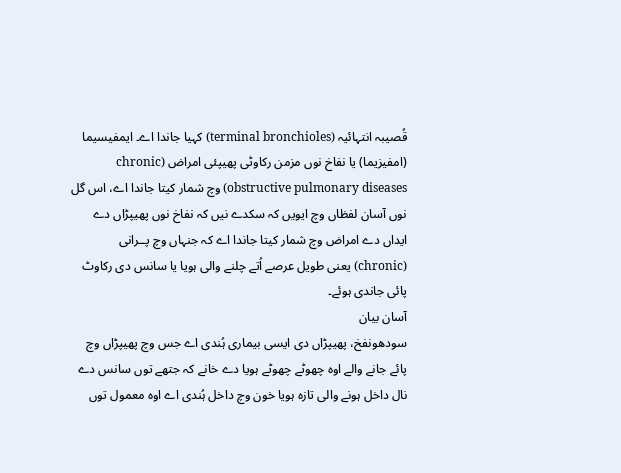قُصیبہ انتہائیہ (terminal bronchioles) کہیا جاندا اے۔ ایمفیسیما (امفیزیما) یا نفاخ نوں مزمن رکاوٹی پھیپئی امراض (chronic obstructive pulmonary diseases) وچ شمار کيتا جاندا اے، اس گل نوں آسان لفظاں وچ ایويں کہ سکدے نيں کہ نفاخ نوں پھیپڑاں دے ایداں دے امراض وچ شمار کيتا جاندا اے کہ جنہاں وچ پــرانی (chronic) یعنی طویل عرصے اُتے چلنے والی ہويا یا سانس دی رکاوٹ پائی جاندی ہوئے۔
آسان بیان
سودھونفخ، پھیپڑاں دی ایسی بیماری ہُندی اے جس وچ پھیپڑاں وچ پائے جانے والے اوہ چھوٹے چھوٹے ہويا دے خانے کہ جتھے توں سانس دے نال داخل ہونے والی تازہ ہويا خون وچ داخل ہُندی اے اوہ معمول توں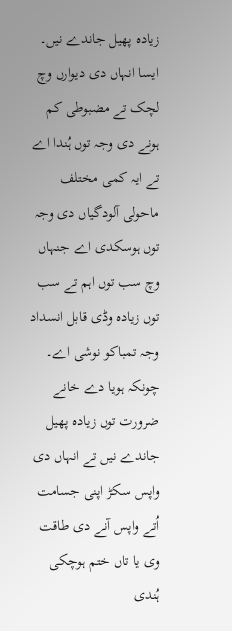زیادہ پھیل جاندے نيں۔ ایسا انہاں دی دیوارں وچ لچک تے مضبوطی کم ہونے دی وجہ توں ہُندا اے تے ایہ کمی مختلف ماحولی آلودگیاں دی وجہ توں ہوسکدی اے جنہاں وچ سب توں اہم تے سب توں زیادہ وڈی قابل انسداد وجہ تمباکو نوشی اے۔ چونکہ ہويا دے خانے ضرورت توں زیادہ پھیل جاندے نيں تے انہاں دی واپس سکڑ اپنی جسامت اُتے واپس آنے دی طاقت وی یا تاں ختم ہوچکی ہُندی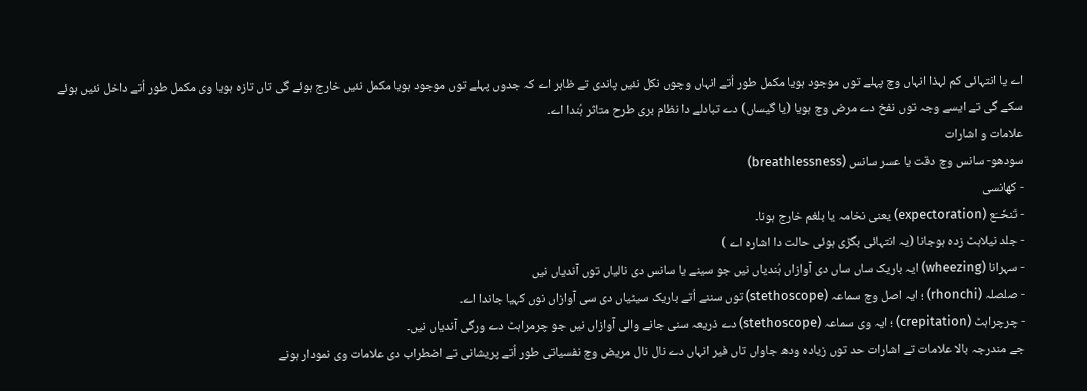اے یا انتہائی کم لہذا انہاں وچ پہلے توں موجود ہويا مکمل طور اُتے انہاں وچوں نکل نئيں پاندی تے ظاہر اے کہ جدوں پہلے توں موجود ہويا مکمل نئيں خارج ہوئے گی تاں تازہ ہويا وی مکمل طور اُتے داخل نئيں ہوئے سکے گی تے ايسے وجہ توں نفخ دے مرض وچ ہويا (یا گیساں) دے تبادلے دا نظام بری طرح متاثر ہُندا اے۔
علامات و اشارات
سودھو- سانس وچ دقت یا عسر سانس (breathlessness)
- کھانسی
- تَنخّــَع (expectoration) یعنی نخامہ یا بلغم خارج ہونا۔
- جلد نیلاہٹ زدہ ہوجانا (یہ انتہائی بگڑی ہوئی حالت دا اشارہ اے )
- سہرانا (wheezing) ایہ باریک ساں ساں دی آوازاں ہُندیاں نيں جو سینے یا سانس دی نالیاں توں آندیاں نيں
- صلصلہ (rhonchi) ؛ ایہ اصل وچ سماعہ (stethoscope) توں سننے اُتے باریک سیٹیاں دی سی آوازاں نوں کہیا جاندا اے۔
- چرچراہٹ (crepitation) ؛ ایہ وی سماعہ (stethoscope) دے ذریعہ سنی جانے والی آوازاں نيں جو چرمراہٹ دے ورگی آندیاں نيں۔
جے مندرجہ بالا علامات تے اشارات حد توں زیادہ ودھ جاواں تاں فیر انہاں دے نال نال مریض وچ نفسیاتی طور اُتے پریشانی تے اضطراب دی علامات وی نمودار ہونے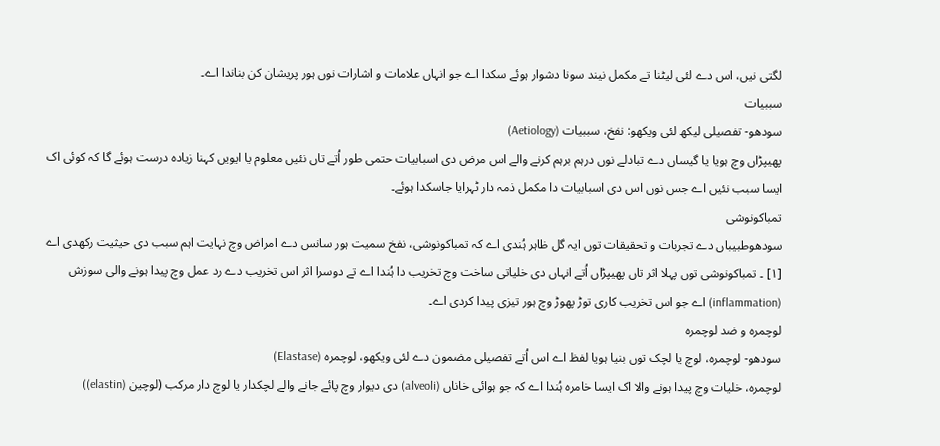لگتی نيں، اس دے لئی لیٹنا تے مکمل نیند سونا دشوار ہوئے سکدا اے جو انہاں علامات و اشارات نوں ہور پریشان کن بناندا اے۔
سببیات
سودھو- تفصیلی لیکھ لئی ویکھو: نفخ، سببیات (Aetiology)
پھیپڑاں وچ ہويا یا گیساں دے تبادلے نوں درہم برہم کرنے والے اس مرض دی اسبابیات حتمی طور اُتے تاں نئيں معلوم یا ایويں کہنا زیادہ درست ہوئے گا کہ کوئی اک ایسا سبب نئيں اے جس نوں اس دی اسبابیات دا مکمل ذمہ دار ٹہرایا جاسکدا ہوئے۔
تمباکونوشی
سودھوطبیباں دے تجربات و تحقیقات توں ایہ گل ظاہر ہُندی اے کہ تمباکونوشی، نفخ سمیت ہور سانس دے امراض وچ نہایت اہم سبب دی حیثیت رکھدی اے [۱] ۔ تمباکونوشی توں پہلا اثر تاں پھیپڑاں اُتے انہاں دی خلیاتی ساخت وچ تخریب دا ہُندا اے تے دوسرا اثر اس تخریب دے رد عمل وچ پیدا ہونے والی سوزش (inflammation) اے جو اس تخریب کاری توڑ پھوڑ وچ ہور تیزی پیدا کردی اے۔
لوچمرہ و ضد لوچمرہ
سودھو- لوچمرہ، لوچ یا لچک توں بنیا ہویا لفظ اے اس اُتے تفصیلی مضمون دے لئی ویکھو، لوچمرہ (Elastase)
لوچمرہ، خلیات وچ پیدا ہونے والا اک ایسا خامرہ ہُندا اے کہ جو ہوائی خاناں (alveoli) دی دیوار وچ پائے جانے والے لچکدار یا لوچ دار مرکب (لوچین (elastin))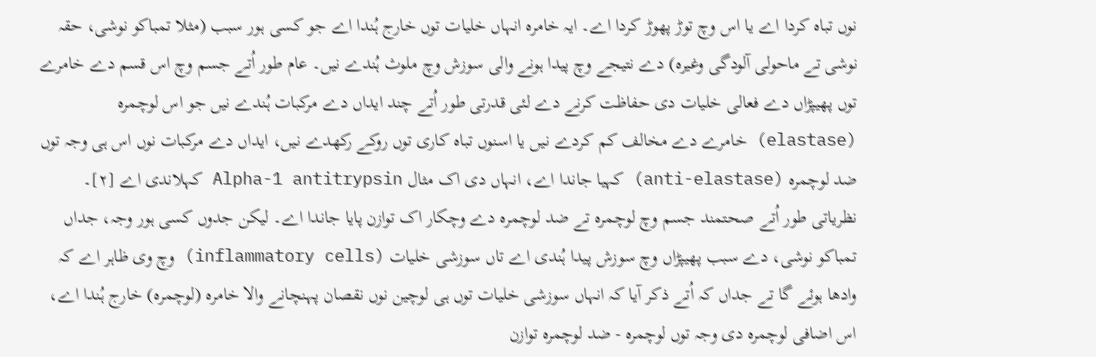نوں تباہ کردا اے یا اس وچ توڑ پھوڑ کردا اے۔ ایہ خامرہ انہاں خلیات توں خارج ہُندا اے جو کسی ہور سبب (مثلا تمباکو نوشی، حقہ نوشی تے ماحولی آلودگی وغیرہ) دے نتیجے وچ پیدا ہونے والی سوزش وچ ملوث ہُندے نيں۔ عام طور اُتے جسم وچ اس قسم دے خامرے توں پھیپڑاں دے فعالی خلیات دی حفاظت کرنے دے لئی قدرتی طور اُتے چند ایداں دے مرکبات ہُندے نيں جو اس لوچمرہ (elastase) خامرے دے مخالف کم کردے نيں یا اسنوں تباہ کاری توں روکے رکھدے نيں، ایداں دے مرکبات نوں اس ہی وجہ توں ضد لوچمرہ (anti-elastase) کہیا جاندا اے، انہاں دی اک مثال Alpha-1 antitrypsin کہلاندی اے [۲]۔
نظریاتی طور اُتے صحتمند جسم وچ لوچمرہ تے ضد لوچمرہ دے وچکار اک توازن پایا جاندا اے۔ لیکن جدوں کسی ہور وجہ، جداں تمباکو نوشی، دے سبب پھیپڑاں وچ سوزش پیدا ہُندی اے تاں سوزشی خلیات (inflammatory cells) وچ وی ظاہر اے کہ وادھا ہوئے گا تے جداں کہ اُتے ذکر آیا کہ انہاں سوزشی خلیات توں ہی لوچین نوں نقصان پہنچانے والا خامرہ (لوچمرہ) خارج ہُندا اے، اس اضافی لوچمرہ دی وجہ توں لوچمرہ - ضد لوچمرہ توازن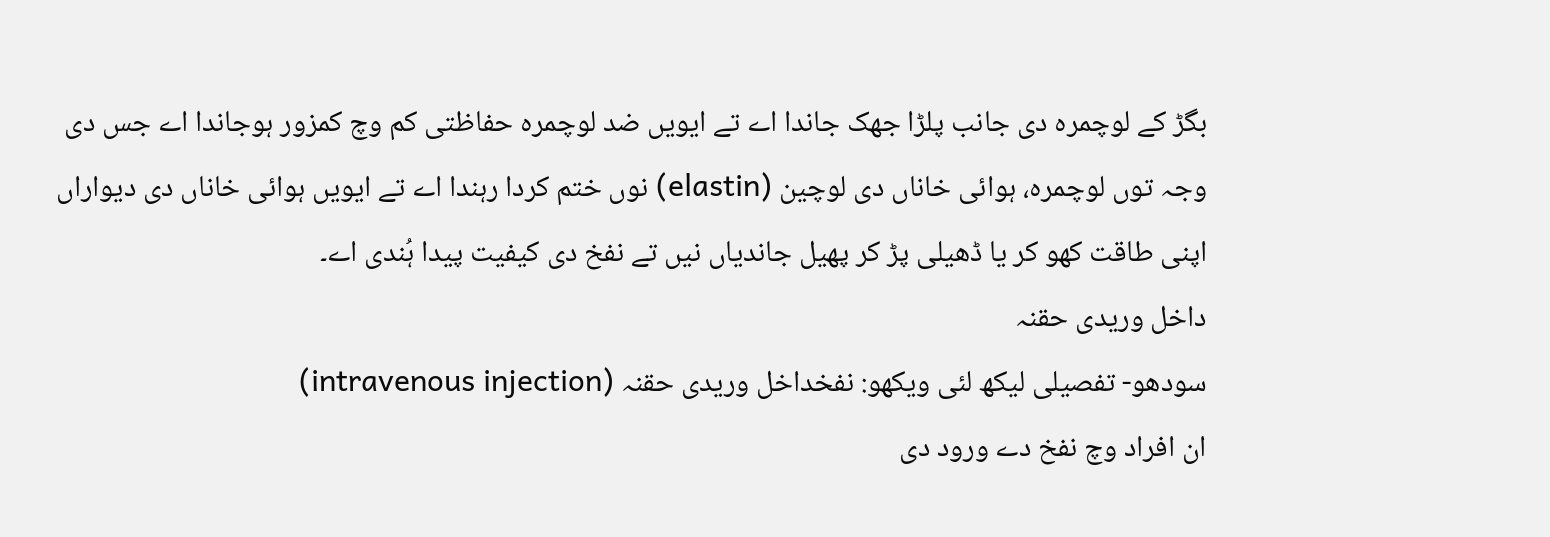بگڑ کے لوچمرہ دی جانب پلڑا جھک جاندا اے تے ایويں ضد لوچمرہ حفاظتی کم وچ کمزور ہوجاندا اے جس دی وجہ توں لوچمرہ، ہوائی خاناں دی لوچین (elastin) نوں ختم کردا رہندا اے تے ایويں ہوائی خاناں دی دیواراں اپنی طاقت کھو کر یا ڈھیلی پڑ کر پھیل جاندیاں نيں تے نفخ دی کیفیت پیدا ہُندی اے۔
داخل وریدی حقنہ
سودھو- تفصیلی لیکھ لئی ویکھو: نفخداخل وریدی حقنہ (intravenous injection)
ان افراد وچ نفخ دے ورود دی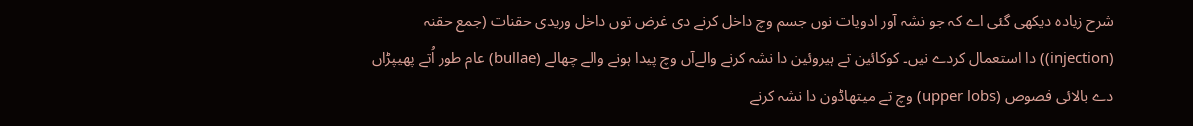شرح زیادہ دیکھی گئی اے کہ جو نشہ آور ادویات نوں جسم وچ داخل کرنے دی غرض توں داخل وریدی حقنات (جمع حقنہ (injection)) دا استعمال کردے نيں۔ کوکائین تے ہیروئین دا نشہ کرنے والےآں وچ پیدا ہونے والے چھالے (bullae) عام طور اُتے پھیپڑاں دے بالائی فصوص (upper lobs) وچ تے میتھاڈون دا نشہ کرنے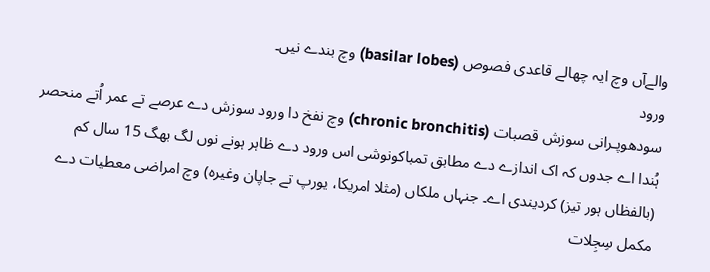والےآں وچ ایہ چھالے قاعدی فصوص (basilar lobes) وچ بندے نيں۔
ورود
سودھوپـرانی سوزش قصبات (chronic bronchitis) وچ نفخ دا ورود سوزش دے عرصے تے عمر اُتے منحصر ہُندا اے جدوں کہ اک اندازے دے مطابق تمباکونوشی اس ورود دے ظاہر ہونے نوں لگ بھگ 15 سال کم (بالفظاں ہور تیز) کردیندی اے۔ جنہاں ملکاں (مثلا امریکا، یورپ تے جاپان وغیرہ) وچ امراضی معطیات دے مکمل سِجِلات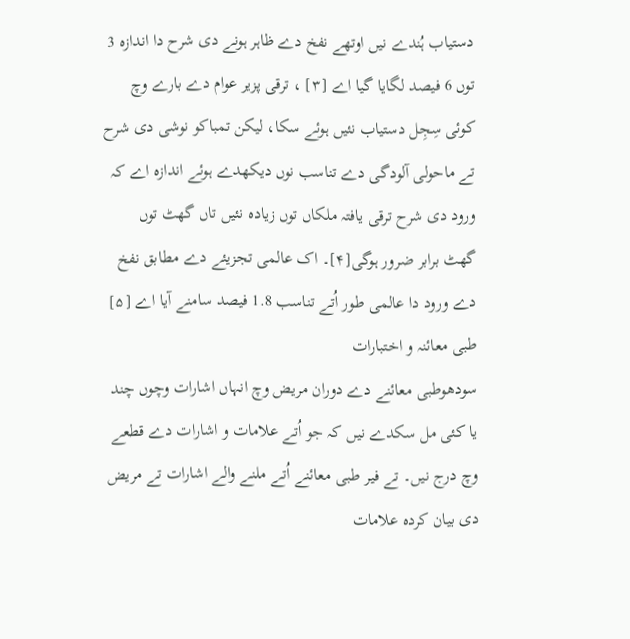دستیاب ہُندے نيں اوتھے نفخ دے ظاہر ہونے دی شرح دا اندازہ 3 توں 6 فیصد لگایا گیا اے [۳] ، ترقی پزیر عوام دے بارے وچ کوئی سِجِل دستیاب نئيں ہوئے سکا، لیکن تمباکو نوشی دی شرح تے ماحولی آلودگی دے تناسب نوں دیکھدے ہوئے اندازہ اے کہ ورود دی شرح ترقی یافتہ ملکاں توں زیادہ نئيں تاں گھٹ توں گھٹ برابر ضرور ہوگی[۴]۔ اک عالمی تجزیئے دے مطابق نفخ دے ورود دا عالمی طور اُتے تناسب 1.8 فیصد سامنے آیا اے [۵]
طبی معائنہ و اختبارات
سودھوطبی معائنے دے دوران مریض وچ انہاں اشارات وچوں چند یا کئی مل سکدے نيں کہ جو اُتے علامات و اشارات دے قطعے وچ درج نيں۔ تے فیر طبی معائنے اُتے ملنے والے اشارات تے مریض دی بیان کردہ علامات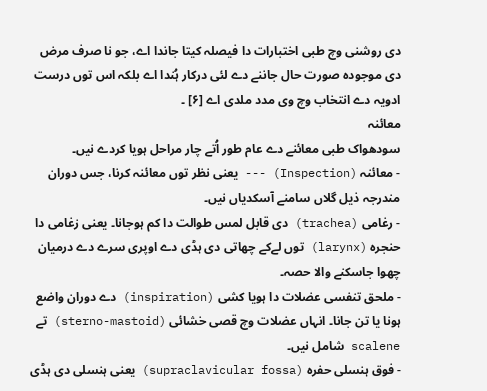دی روشنی وچ طبی اختبارات دا فیصلہ کيتا جاندا اے، جو نا صرف مرض دی موجودہ صورت حال جاننے دے لئی درکار ہُندا اے بلکہ اس توں درست ادویہ دے انتخاب وچ وی مدد ملدی اے [۶] ۔
معائنہ
سودھواک طبی معائنے دے عام طور اُتے چار مراحل ہويا کردے نيں۔
- معائنہ (Inspection) --- یعنی نظر توں معائنہ کرنا، جس دوران مندرجہ ذیل گلاں سامنے آسکدیاں نيں۔
- رغامی (trachea) دی قابل لمس طوالت دا کم ہوجانا۔ یعنی زغامی دا حنجرہ (larynx) توں لےکے چھاتی دی ہڈی دے اوپری سرے دے درمیان چھوا جاسکنے والا حصہ۔
- ملحق تنفسی عضلات دا ہويا کشی (inspiration) دے دوران واضع ہونا یا تن جانا۔ انہاں عضلات وچ قصی خشائی (sterno-mastoid) تے scalene شامل نيں۔
- فوق ہنسلی حفرہ (supraclavicular fossa) یعنی ہنسلی دی ہڈی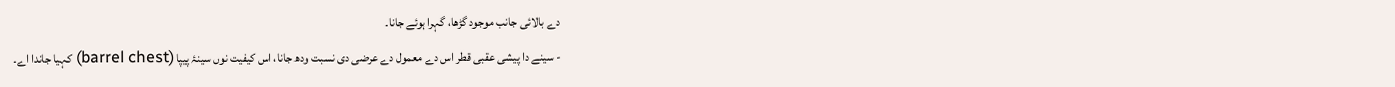دے بالائی جانب موجود گڑھا، گہرا ہوئے جانا۔
- سینے دا پیشی عقبی قطر اس دے معمول دے عرضی دی نسبت ودھ جانا، اس کیفیت نوں سینۂ پیپا (barrel chest) کہیا جاندا اے۔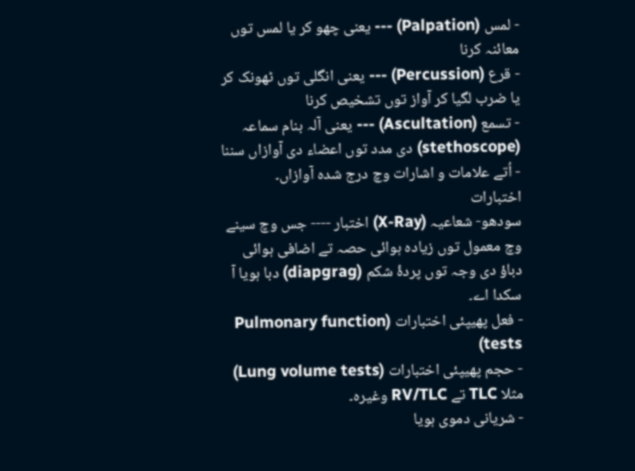- لمس (Palpation) --- یعنی چھو کر یا لمس توں معائنہ کرنا
- قرع (Percussion) --- یعنی انگلی توں ٹھونک کر یا ضرب لگیا کر آواز توں تشخیص کرنا
- تسمع (Ascultation) --- یعنی آلہ بنام سماعہ (stethoscope) دی مدد توں اعضاء دی آوازاں سننا
- اُتے علامات و اشارات وچ درج شدہ آوازاں۔
اختبارات
سودھو- شعاعیہ (X-Ray) اختبار ---- جس وچ سینے وچ معمول توں زیادہ ہوائی حصہ تے اضافی ہوائی دباؤ دی وجہ توں پردۂ شکم (diapgrag) دبا ہويا آ سکدا اے۔
- فعل پھیپئی اختبارات (Pulmonary function tests)
- حجم پھیپئی اختبارات (Lung volume tests) مثلا TLC تے RV/TLC وغیرہ۔
- شریانی دموی ہويا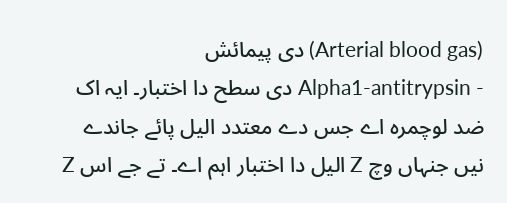(Arterial blood gas) دی پیمائش
- Alpha1-antitrypsin دی سطح دا اختبار۔ ایہ اک ضد لوچمرہ اے جس دے معتدد الیل پائے جاندے نيں جنہاں وچ Z الیل دا اختبار اہم اے۔ تے جے اس Z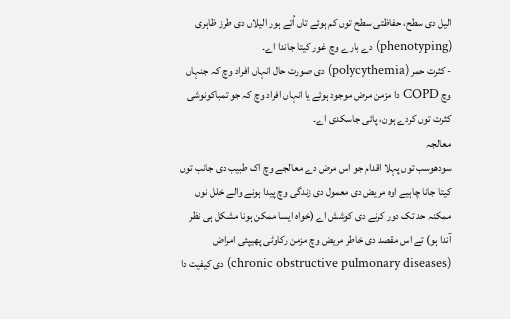الیل دی سطح، حفاظتی سطح توں کم ہوئے تاں اُتے ہور الیلاں دی طرز ظاہری (phenotyping) دے بارے وچ غور کيتا جاندا اے۔
- کثرت حمر (polycythemia) دی صورت حال انہاں افراد وچ کہ جنہاں وچ COPD دا مزمن مرض موجود ہوئے یا انہاں افراد وچ کہ جو تمباکونوشی کثرت توں کردے ہون، پائی جاسکدی اے۔
معالجہ
سودھوسب توں پہلا اقدام جو اس مرض دے معالجے وچ اک طبیب دی جانب توں کيتا جانا چاہیے اوہ مریض دی معمول دی زندگی وچ پیدا ہونے والے خلل نوں ممکنہ حد تک دور کرنے دی کوشش اے (خواہ ایسا ممکن ہونا مشکل ہی نظر آندا ہو) تے اس مقصد دی خاطر مریض وچ مزمن رکاوٹی پھیپئی امراض (chronic obstructive pulmonary diseases) دی کیفیت دا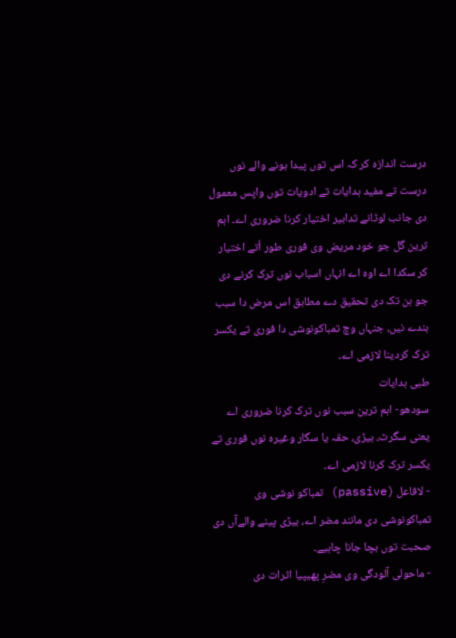درست اندازہ کر کہ اس توں پیدا ہونے والے نوں درست تے مفید ہدایات تے ادویات توں واپس معمول دی جانب لوٹانے تدابیر اختیار کرنا ضروری اے۔ اہم ترین گل جو خود مریض وی فوری طور اُتے اختیار کر سکدا اے اوہ اے انہاں اسباب نوں ترک کرنے دی جو ہن تک دی تحقیق دے مطابق اس مرض دا سبب بندے نيں، جنہاں وچ تمباکونوشی دا فوری تے یکسر ترک کردینا لازمی اے۔
طبی ہدایات
سودھو- اہم ترین سبب نوں ترک کرنا ضروری اے یعنی سگرٹ، بیڑی، حقہ یا سگار وغیرہ نوں فوری تے یکسر ترک کرنا لازمی اے۔
- لافاعل (passive) تمباکو نوشی وی تمباکونوشی دی مانند مضر اے، بیڑی پینے والےآں دی صحبت توں بچا جانا چاہیے۔
- ماحولی آلودگی وی مضرِ پھیپيا اثرات دی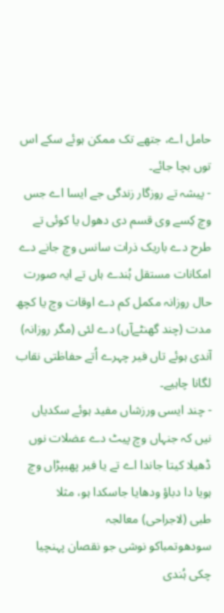حامل اے، جتھے تک ممکن ہوئے سکے اس توں بچا جائے۔
- پیشہ تے روزگار زندگی جے ایسا اے جس وچ کِسے وی قسم دی دھول یا کوئی تے طرح دے باریک ذرات سانس وچ جانے دے امکانات مستقل ہُندے ہاں تے ایہ صورت حال روزانہ مکمل کم دے اوقات وچ یا کچھ مدت (چند گھنٹےآں) دے لئی (مگر روزانہ) آندی ہوئے تاں فیر چہرے اُتے حفاظتی نقاب لگانا چاہیے۔
- چند ایسی ورزشاں مفید ہوئے سکدیاں نيں کہ جنہاں وچ پیٹ دے عضلات نوں ڈھیلا کيتا جاندا اے تے یا فیر پھیپڑاں وچ ہويا دا دباؤ ودھایا جاسکدا ہو، مثلا
طبی (لاجراحی) معالجہ
سودھوتمباکو نوشی جو نقصان پہنچیا چکی ہُندی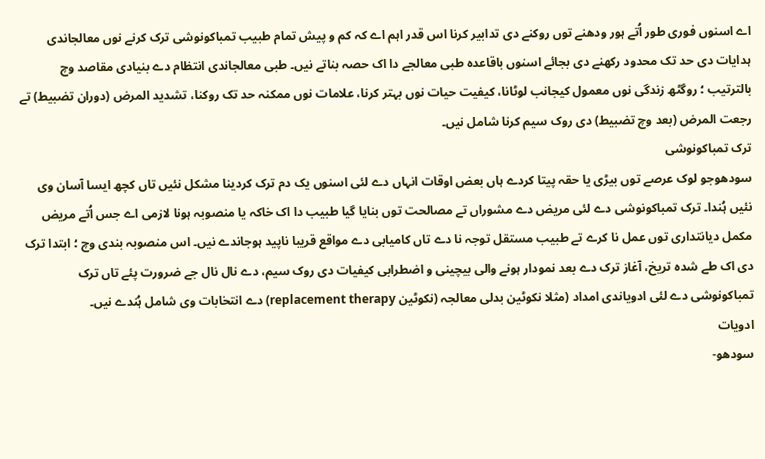اے اسنوں فوری طور اُتے ہور ودھنے توں روکنے دی تدابیر کرنا اس قدر اہم اے کہ کم و پیش تمام طبیب تمباکونوشی ترک کرنے نوں معالجاندی ہدایات دی حد تک محدود رکھنے دی بجائے اسنوں باقاعدہ طبی معالجے دا اک حصہ بناتے نيں۔ طبی معالجاندی انتظام دے بنیادی مقاصد وچ بالترتیب ؛ روگٹھ زندگی نوں معمول کیجانب لوٹانا، کیفیت حیات نوں بہتر کرنا، علامات نوں ممکنہ حد تک روکنا، تشدید المرض (دوران تضبیط) تے رجعت المرض (بعد وچ تضبیط) دی روک سیم کرنا شامل نيں۔
ترک تمباکونوشی
سودھوجو لوک عرصے توں بیڑی یا حقہ پیتا کردے ہاں بعض اوقات انہاں دے لئی اسنوں یک دم ترک کردینا مشکل نئيں تاں کچھ ایسا آسان وی نئيں ہُندا۔ ترک تمباکونوشی دے لئی مریض دے مشوراں تے مصالحت توں بنایا گیا طبیب دا اک خاکہ یا منصوبہ ہونا لازمی اے جس اُتے مریض مکمل دیانتداری توں عمل نا کرے تے طبیب مستقل توجہ نا دے تاں کامیابی دے مواقع قریبا ناپید ہوجاندے نيں۔ اس منصوبہ بندی وچ ؛ ابتدا ترک دی اک طے شدہ تریخ، آغاز ترک دے بعد نمودار ہونے والی بیچینی و اضطرابی کیفیات دی روک سیم، دے نال نال جے ضرورت پئے تاں ترک تمباکونوشی دے لئی ادویاندی امداد (مثلا نکوٹین بدلی معالجہ (نکوٹین replacement therapy) دے انتخابات وی شامل ہُندے نيں۔
ادویات
سودھو-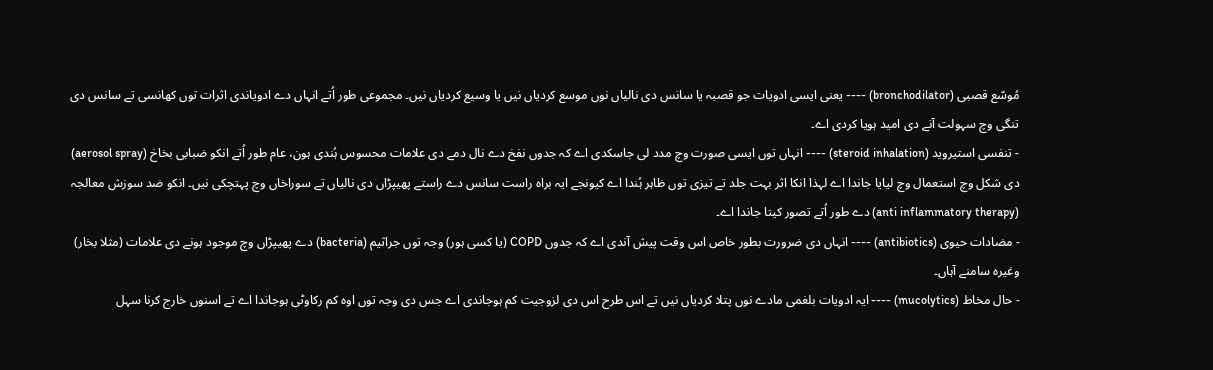مُوسّع قصبی (bronchodilator) ---- یعنی ایسی ادویات جو قصبہ یا سانس دی نالیاں نوں موسع کردیاں نيں یا وسیع کردیاں نيں۔ مجموعی طور اُتے انہاں دے ادویاندی اثرات توں کھانسی تے سانس دی تنگی وچ سہولت آنے دی امید ہويا کردی اے۔
- تنفسی استیروید (steroid inhalation) ---- انہاں توں ایسی صورت وچ مدد لی جاسکدی اے کہ جدوں نفخ دے نال دمے دی علامات محسوس ہُندی ہون، عام طور اُتے انکو ضبابی بخاخ (aerosol spray) دی شکل وچ استعمال وچ لیایا جاندا اے لہذا انکا اثر بہت جلد تے تیزی توں ظاہر ہُندا اے کیونجے ایہ براہ راست سانس دے راستے پھیپڑاں دی نالیاں تے سوراخاں وچ پہتچکی نيں۔ انکو ضد سوزش معالجہ (anti inflammatory therapy) دے طور اُتے تصور کيتا جاندا اے۔
- مضادات حیوی (antibiotics) ---- انہاں دی ضرورت بطور خاص اس وقت پیش آندی اے کہ جدوں COPD (یا کسی ہور) وجہ توں جراثیم (bacteria) دے پھیپڑاں وچ موجود ہونے دی علامات (مثلا بخار) وغیرہ سامنے آہاں۔
- حال مخاط (mucolytics) ---- ایہ ادویات بلغمی مادے نوں پتلا کردیاں نيں تے اس طرح اس دی لزوجیت کم ہوجاندی اے جس دی وجہ توں اوہ کم رکاوٹی ہوجاندا اے تے اسنوں خارج کرنا سہل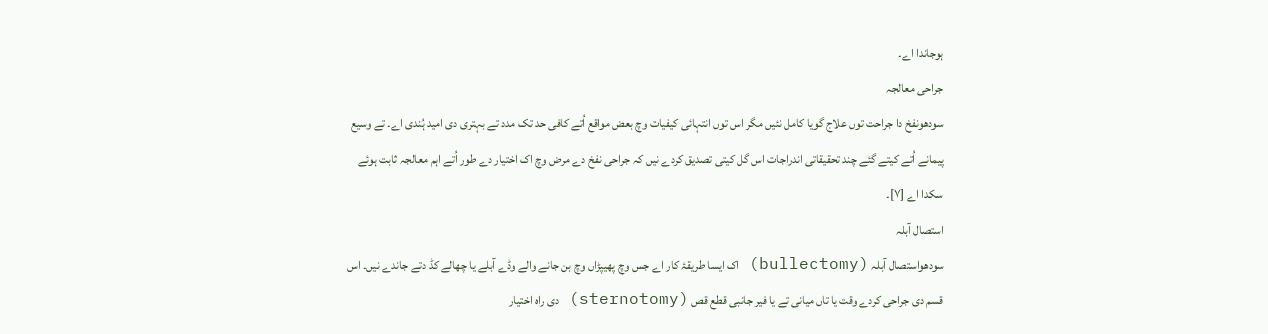ہوجاندا اے۔
جراحی معالجہ
سودھونفخ دا جراحت توں علاج گویا کامل نئيں مگر اس توں انتہائی کیفیات وچ بعض مواقع اُتے کافی حد تک مدد تے بہتری دی امید ہُندی اے۔ تے وسیع پیمانے اُتے کیتے گئے چند تحقیقاتی اندراجات اس گل کيتی تصدیق کردے نيں کہ جراحی نفخ دے مرض وچ اک اختیار دے طور اُتے اہم معالجہ ثابت ہوئے سکدا اے [۷]۔
استصال آبلہ
سودھواستصال آبلہ (bullectomy) اک ایسا طریقۂ کار اے جس وچ پھیپڑاں وچ بن جانے والے وڈے آبلے یا چھالے کڈ دتے جاندے نيں۔ اس قسم دی جراحی کردے وقت یا تاں میانی تے یا فیر جانبی قطع قص (sternotomy) دی راہ اختیار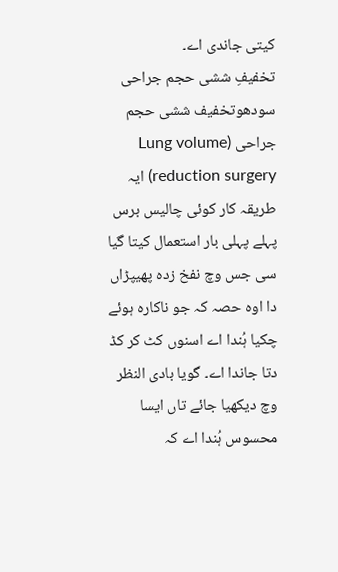کيتی جاندی اے۔
تخفیفِ ششی حجم جراحی
سودھوتخفیف ششی حجم جراحی (Lung volume reduction surgery) ایہ طریقہ کار کوئی چالیس برس پہلے پہلی بار استعمال کيتا گیا سی جس وچ نفخ زدہ پھیپڑاں دا اوہ حصہ کہ جو ناکارہ ہوئے چکيا ہُندا اے اسنوں کٹ کر کڈ دتا جاندا اے۔ گویا بادی النظر وچ دیکھیا جائے تاں ایسا محسوس ہُندا اے کہ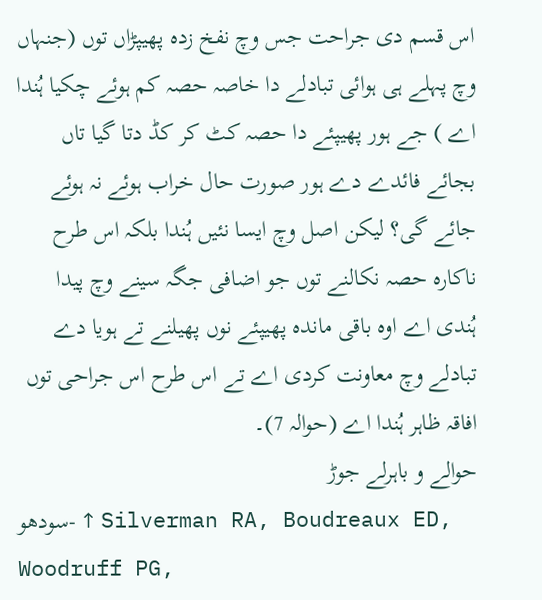اس قسم دی جراحت جس وچ نفخ زدہ پھیپڑاں توں (جنہاں وچ پہلے ہی ہوائی تبادلے دا خاصہ حصہ کم ہوئے چکيا ہُندا اے ) جے ہور پھیپئے دا حصہ کٹ کر کڈ دتا گیا تاں بجائے فائدے دے ہور صورت حال خراب ہوئے نہ ہوئے جائے گی؟ لیکن اصل وچ ایسا نئيں ہُندا بلکہ اس طرح ناکارہ حصہ نکالنے توں جو اضافی جگہ سینے وچ پیدا ہُندی اے اوہ باقی ماندہ پھیپئے نوں پھیلنے تے ہويا دے تبادلے وچ معاونت کردی اے تے اس طرح اس جراحی توں افاقہ ظاہر ہُندا اے (حوالہ 7)۔
حوالے و باہرلے جوڑ
سودھو- ↑ Silverman RA, Boudreaux ED, Woodruff PG,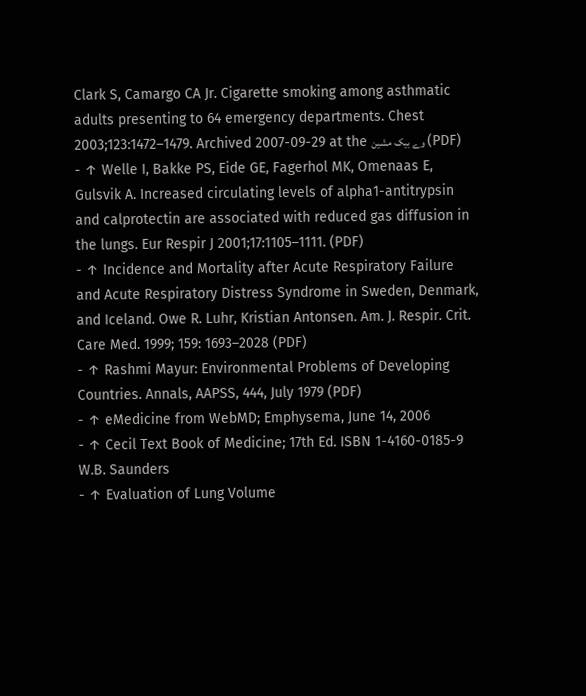Clark S, Camargo CA Jr. Cigarette smoking among asthmatic adults presenting to 64 emergency departments. Chest 2003;123:1472–1479. Archived 2007-09-29 at the وے بیک مشین (PDF)
- ↑ Welle I, Bakke PS, Eide GE, Fagerhol MK, Omenaas E, Gulsvik A. Increased circulating levels of alpha1-antitrypsin and calprotectin are associated with reduced gas diffusion in the lungs. Eur Respir J 2001;17:1105–1111. (PDF)
- ↑ Incidence and Mortality after Acute Respiratory Failure and Acute Respiratory Distress Syndrome in Sweden, Denmark, and Iceland. Owe R. Luhr, Kristian Antonsen. Am. J. Respir. Crit. Care Med. 1999; 159: 1693–2028 (PDF)
- ↑ Rashmi Mayur: Environmental Problems of Developing Countries. Annals, AAPSS, 444, July 1979 (PDF)
- ↑ eMedicine from WebMD; Emphysema, June 14, 2006
- ↑ Cecil Text Book of Medicine; 17th Ed. ISBN 1-4160-0185-9 W.B. Saunders
- ↑ Evaluation of Lung Volume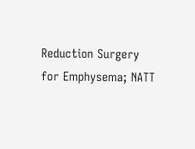Reduction Surgery for Emphysema; NATT